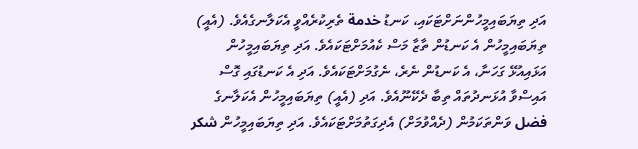އަދި ތިޔަބައިމީހުންނަށްޓަކައި، ކަނޑު خدمة ތެރިކުރެއްވީ އެކަލާނގެއެވެ. (އެއީ) ތިޔަބައިމީހުން އެ ކަނޑުން ތާޒާ މަސް ކެއުމަށްޓަކައެވެ. އަދި ތިޔަބައިމީހުން އަޅައިއުޅޭ ގަހަނާ، އެ ކަނޑުން ނެރެ، ނެގުމަށްޓަކައެވެ. އަދި އެ ކަނޑުގައި ގޮސް އައިސްވާ އުޅަނދުތައް ތިބާ ދެކޭނޫއެވެ. އަދި (އެއީ) ތިޔަބައިމީހުން އެކަލާނގެ فضل ވަންތަކަމުން (ދެއްވުމަށް) އެދިގަތުމަށްޓަކައެވެ. އަދި ތިޔަބައިމީހުން شكر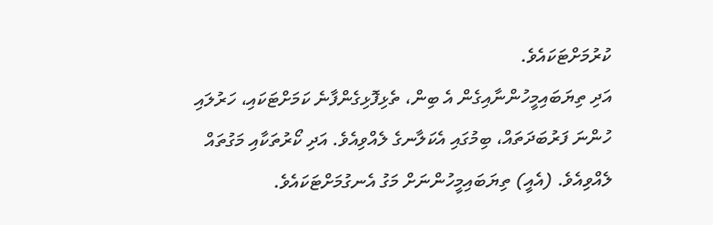ކުރުމަށްޓަކައެވެ.
އަދި ތިޔަބައިމީހުންނާއިގެން އެ ބިން، ތެޅިފޮޅިގެންފާނެ ކަމަށްޓަކައި، ހަރުލައި ހުންނަ ފަރުބަދަތައް، ބިމުގައި އެކަލާނގެ ލެއްވިއެވެ. އަދި ކޯރުތަކާއި މަގުތައް ލެއްވިއެވެ. (އެއީ) ތިޔަބައިމީހުންނަށް މަގު އެނގުމަށްޓަކައެވެ.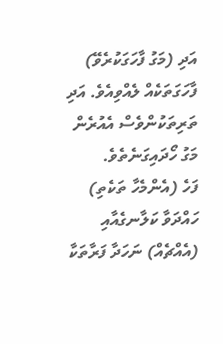އަދި (މަގު ފާހަގަކުރެވޭ) ފާހަގަތަކެއް ލެއްވިއެވެ. އަދި ތަރިތަކުންވެސް އެއުރެން މަގު ހޯދައިގަނެތެވެ.
ފަހެ (އެންމެހާ ތަކެތި) ހައްދަވާ ކަލާނގެއާއި (އެއްޗެއް) ނަހަދާ ފަރާތަކާ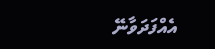އެއްފަދަވާނޭ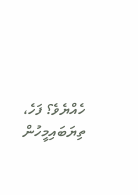ހެއްޔެވެ؟ ފަހެ، ތިޔަބައިމީހުން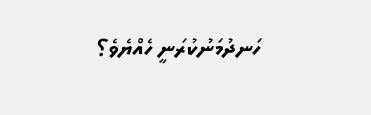ހަނދުމަނުކުރަނީ ހެއްޔެވެ؟